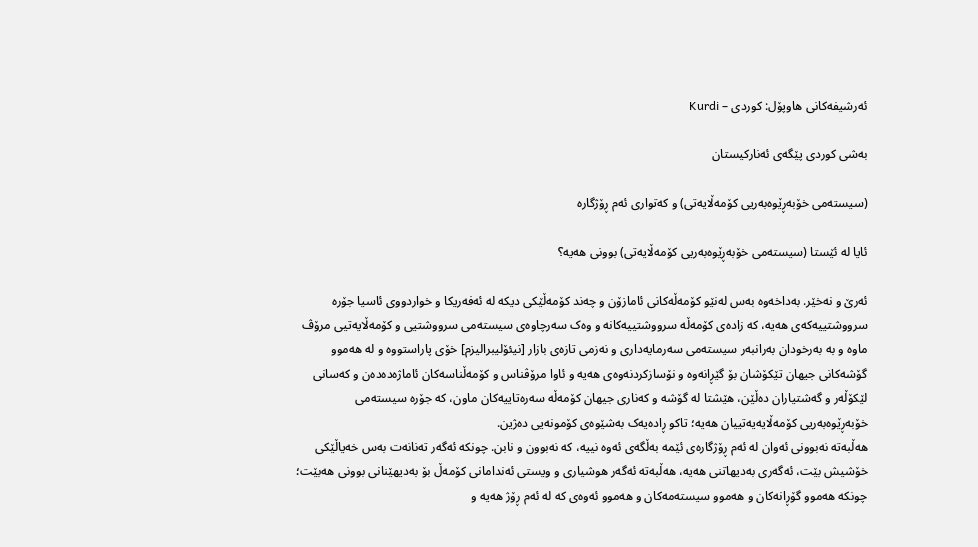ئەرشیفەکانى هاوپۆل: كوردی – Kurdi

بەشی كوردی پێگەی ئەناركیستان

(سیستەمی خۆبەڕێوەبەریی کۆمەڵایەتی) و کەتواری ئەم ڕۆژگارە

ئایا لە ئێستا (سیستەمی خۆبەڕێوەبەریی کۆمەڵایەتی) بوونی ھەیە؟

ئەرێ و نەخێر. بەداخەوە بەس لەنێو کۆمەڵەکانی ئامازۆن و چەند کۆمەڵێکی دیکە لە ئەفەریکا و خواردووی ئاسیا جۆرە سرووشتییەکەی ھەیە، کە زادەی کۆمەڵە سرووشتییەکانە و وەک سەرچاوەی سیستەمی سرووشتیی و کۆمەڵایەتیی مرۆڤ ماوە و بە بەرخودان بەرانبەر سیستەمی سەرمایەداری و نەزمی تازەی بازار [نیئۆلیبرالیزم] خۆی پاراستووە و لە ھەموو گۆشەکانی جیھان تێکۆشان بۆ گێڕانەوە و نۆسازکردنەوەی ھەیە و ئاوا مرۆڤناس و کۆمەڵناسەکان ئاماژەدەدەن و کەسانی لێکۆڵەر و گەشتیاران دەڵێن، ھێشتا لە گۆشە و کەناری جیھان کۆمەڵە سەرەتاییەکان ماون، کە جۆرە سیستەمی خۆبەڕێوەبەریی کۆمەڵایەیەتییان ھەیە؛ تاکو ڕادەیەک بەشێوەی کۆمونەیی دەژین.
ھەڵبەتە نەبوونی ئەوان لە ئەم ڕۆژگارەی ئێمە بەڵگەی ئەوە نییە، کە نەبوون و نابن. چونکە ئەگەر تەنانەت بەس خەیاڵێکی خۆشیش بێت، ئەگەری بەدیھاتنی ھەیە، ھەڵبەتە ئەگەر ھوشیاری و ویستی ئەندامانی کۆمەڵ بۆ بەدیھێنانی بوونی ھەبێت؛ چونکە ھەموو گۆڕانەکان و ھەموو سیستەمەکان و ھەموو ئەوەی کە لە ئەم ڕۆژ ھەیە و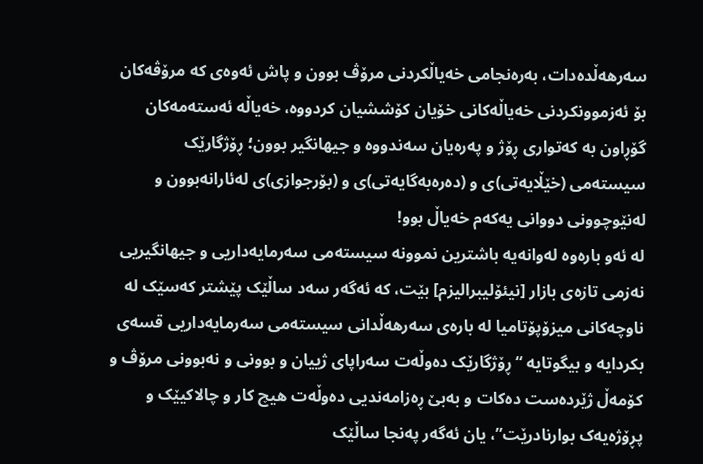سەرھەڵدەدات، بەرەنجامی خەیاڵکردنی مرۆڤ بوون و پاش ئەوەی کە مرۆڤەکان بۆ ئەزموونکردنی خەیاڵەکانی خۆیان کۆششیان کردووە، خەیاڵە ئەستەمەکان گۆڕاون بە کەتواری ڕۆژ و پەرەیان سەندووە و جیھانگیر بوون؛ ڕۆژگارێک سیستەمی (خێڵایەتی)ی و (دەرەبەگایەتی)ی و (بۆرجوازی)ی لەئارانەبوون و لەنێوچوونی دووانی یەکەم خەیاڵ بوو!
لە ئەو بارەوە لەوانەیە باشترین نموونە سیستەمی سەرمایەداریی و جیھانگیریی نەزمی تازەی بازار [نیئۆلیبرالیزم] بێت، کە ئەگەر سەد ساڵێک پێشتر کەسێک لە ناوچەکانی میزۆپۆتامیا لە بارەی سەرھەڵدانی سیستەمی سەرمایەداریی قسەی بکردایە و بیگوتایە “ڕۆژگارێک دەوڵەت سەراپای ژییان و بوونی و نەبوونی مرۆڤ و کۆمەڵ ژێردەست دەکات و بەبێ ڕەزامەندیی دەوڵەت ھیچ کار و چالاکیێک و پڕۆژەیەک بوارنادرێت”، یان ئەگەر پەنجا ساڵێک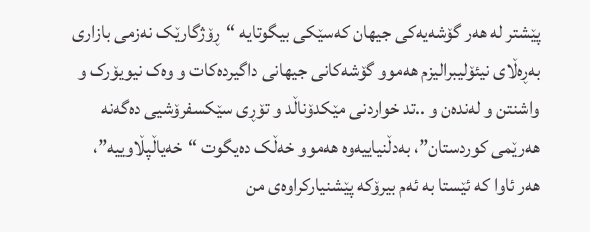پێشتر لە ھەر گۆشەیەکی جیھان کەسێکی بیگوتایە “ڕۆژگارێک نەزمی بازاری بەڕەڵای نیئۆلیبرالیزم ھەموو گۆشەکانی جیھانی داگیردەکات و وەک نیویۆرک و واشنتن و لەندەن و ..تد خواردنی مێکدۆناڵد و تۆڕی سێکسفرۆشیی دەگەنە ھەرێمی کوردستان”، بەدڵنیاییەوە ھەموو خەڵک دەیگوت “خەیاڵپڵاوییە”، ھەر ئاوا کە ئێستا بە ئەم بیرۆکە پێشنیارکراوەی من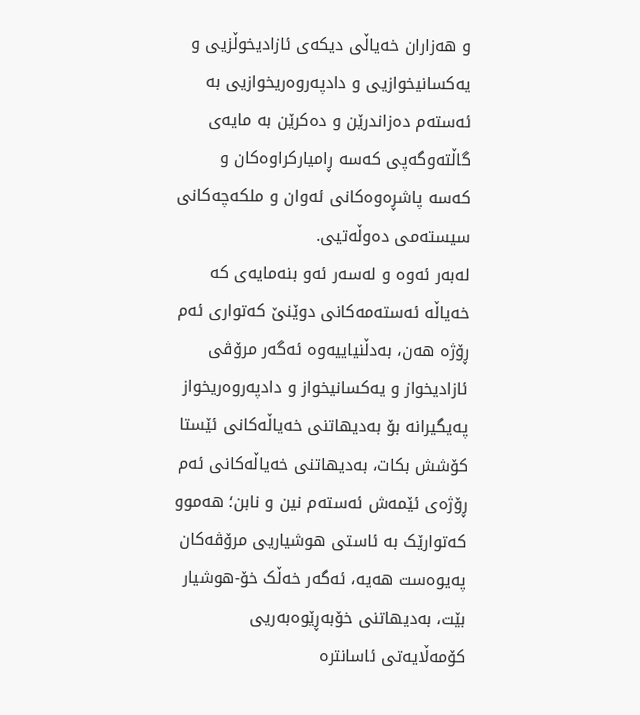و ھەزاران خەیاڵی دیکەی ئازادیخوڵزیی و یەکسانیخوازیی و دادپەروەریخوازیی بە ئەستەم دەزاندرێن و دەکرێن بە مایەی گاڵتەوگەپی کەسە ڕامیارکراوەکان و کەسە پاشڕەوەکانی ئەوان و ملکەچەکانی سیستەمی دەوڵەتیی.
لەبەر ئەوە و لەسەر ئەو بنەمایەی کە خەیاڵە ئەستەمەکانی دوێنێ کەتواری ئەم ڕۆژە هەن، بەدڵنیاییەوە ئەگەر مرۆڤی ئازادیخواز و یەکسانیخواز و دادپەروەریخواز پەیگیرانە بۆ بەدیھاتنی خەیاڵەکانی ئێستا کۆشش بکات، بەدیھاتنی خەیاڵەکانی ئەم ڕۆژەی ئێمەش ئەستەم نین و نابن؛ ھەموو کەتوارێک بە ئاستی ھوشیاریی مرۆڤەکان پەیوەست هەیە، ئەگەر خەڵک خۆ-ھوشیار بێت، بەدیھاتنی خۆبەڕێوەبەریی کۆمەڵایەتی ئاسانترە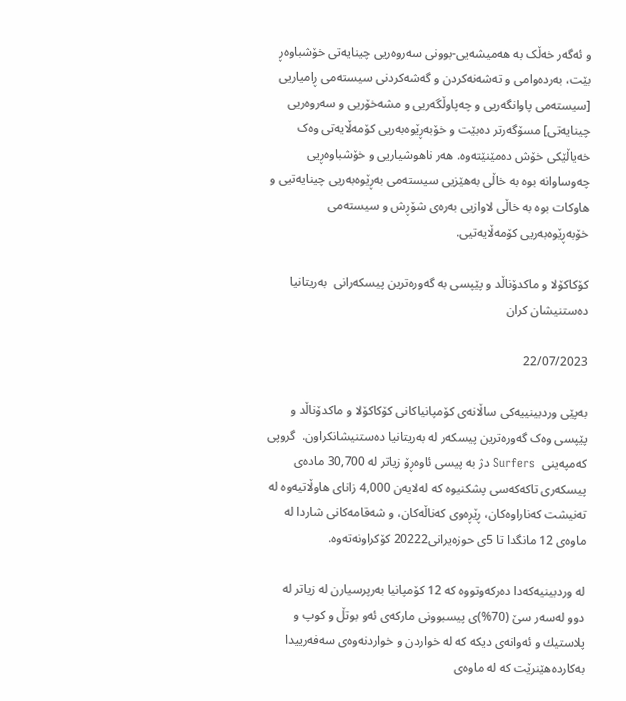و ئەگەر خەڵک بە ھەمیشەیی-بوونی سەروەریی چینایەتی خۆشباوەڕ بێت، بەردەوامی و تەشەنەکردن و گەشەکردنی سیستەمی ڕامیاریی [سیستەمی پاوانگەریی و چەپاوڵگەریی و مشەخۆریی و سەروەریی چینایەتی] مسۆگەرتر دەبێت و خۆبەڕێوەبەریی کۆمەڵایەتی وەک خەیاڵێکی خۆش دەمێنێتەوە. هەر ناهوشیاریی و خۆشباوەڕیی چەوساوانە بوە بە خاڵی بەهێزیی سیستەمی بەڕێوەبەریی چینایەتیی و هاوکات بوە بە خاڵی لاوازیی بەرەی شۆڕش و سیستەمی خۆبەڕێوەبەریی کۆمەڵایەتیی.

کۆکاکۆلا و ماکدۆناڵد و پێپسی بە گەورەترین پیسکەرانی  بەریتانیا دەستنیشان کران

22/07/2023

بەپێی وردبینییەکی ساڵانەی کۆمپانیاکانی کۆکاکۆلا و ماکدۆناڵد و پێپسی وەک گەورەترین پیسکەر لە بەریتانیا دەستنیشانکراون.  گروپی کەمپەینی  Surfers دژ بە پیسی ئاوەڕۆ زیاتر لە 30,700 مادەی پیسکەری تاکەکەسی پشکنیوە کە لەلایەن 4,000 زانای هاوڵاتیەوە لە تەنیشت کەناراوەکان، ڕێڕەوی کەناڵەکان، و شەقامەکانی شاردا لە ماوەی 12 مانگدا تا 5ی حوزەیرانی20222 کۆکراونەتەوە.

لە وردبینیەکەدا دەرکەوتووە کە 12 کۆمپانیا بەرپرسیارن لە زیاتر لە دوو لەسەر سێ (70%)ی پیسبوونی مارکەی ئەو بوتڵ و کوپ و پلاستیك و ئەوانەی دیکە کە لە خواردن و خواردنەوەی سەفەرییدا بەکاردەهێنرێت کە لە ماوەی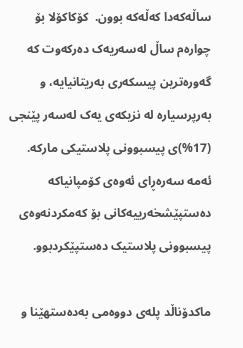ساڵەکەدا کەڵەکە بوون.  کۆکاکۆلا بۆ چوارەم ساڵ لەسەریەک دەرکەوت کە گەورەترین پیسکەری بەریتانیایە، و بەرپرسیارە لە نزیکەی یەک لەسەر پێنجی (17%)ی پیسبوونی پلاستیکی مارکە. ئەمە سەرەڕای ئەوەی کۆمپانیاکە دەستپێشخەرییەکانی بۆ کەمکردنەوەی پیسبوونی پلاستیک دەستپێکردبوو.

ماکدۆناڵد پلەی دووەمی بەدەستهێنا و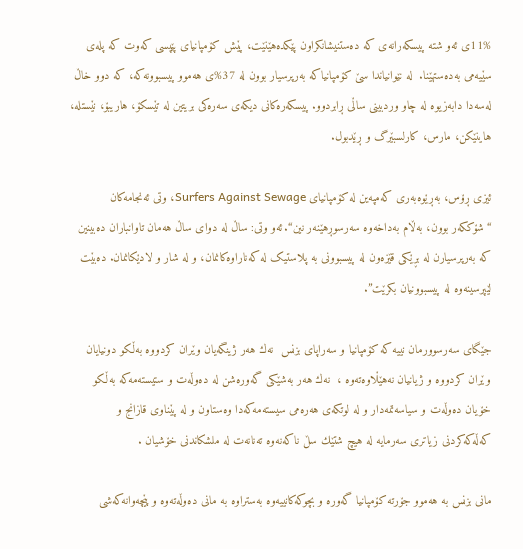11%ی ئەو شتە پیسکەرانەی کە دەستنیشانکراون پێکدەهێنێت، پێش کۆمپانیای پێپسی کەوت کە پلەی سێیەمی بەدەستهێنا.  لە نێوانیاندا سێ کۆمپانیاکە بەرپرسیار بوون لە 37%ی هەموو پیسبوونەکە، کە دوو خاڵ لەسەدا دابەزیوە لە چاو وردبینی ساڵی ڕابردوو. پیسکەرەکانی دیکەی سەرەکی بریتین لە تێسکۆ، هاریبۆ، نێستلە، هاینێکن، مارس، کارلسبێرگ و ڕێدبول.

ئیزی ڕۆس، بەڕێوەبەری کەمپەین لە کۆمپانیای Surfers Against Sewage، وتی ئەنجامەکان “شۆککەر بوون، بەڵام بەداخەوە سەرسوڕهێنەر نین“. ئەو وتی: ساڵ لە دوای ساڵ هەمان تاوانباران دەبینین کە بەرپرسیارن لە بڕێکی قێزەون لە پیسبوونی بە پلاستیک لە کەناراوەکانمان، و لە شار و لادێکانمان. دەبێت لێپرسینەوە لە پیسبوونیان بکرێت”.

جێگای سەرسوورمان نییە کە کۆمپانیا و سەراپای بزنس  نەك هەر ژینگەیان وێران کردووە بەڵکو دونیایان وێران کردووە و ژیانیان نەهێڵاوەتەوە ،  نەك هەر بەشێكی گەورەشن لە دەوڵەت و ستیستەمەکە بەڵکو خۆیان دەوڵەت و سیاسەتمەدار و لە لوتکەی هەرەمی سیستەمەکەدا وەستاون و لە پێناوی قازانج و کەڵەکەکردنی زیاتری سەرمایە لە هیچ شتێك سڵ ناکەنەوە تەنانەت لە ملشکاندنی خۆشیان .

مانی بزنس بە هەموو جۆرتە کۆمپانیا گەورە و بچوکەکانییەوە بەستراوە بە مانی دەوڵەتەوە و پێچەوانەکەشی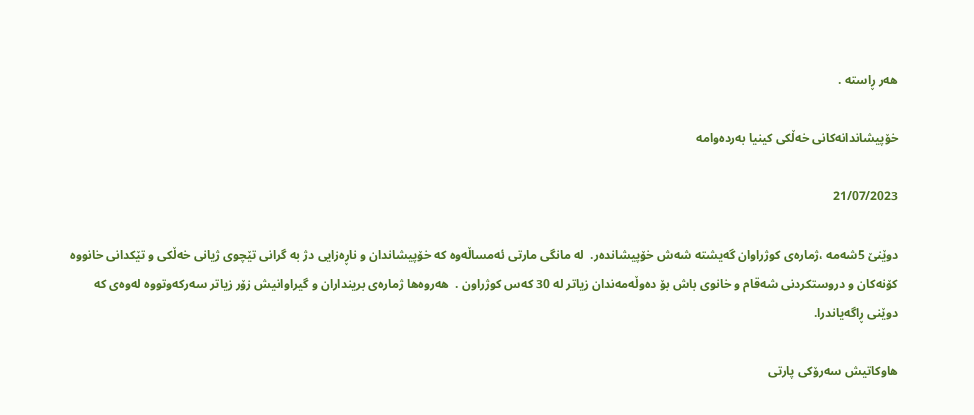هەر ڕاستە .

خۆپیشاندانەکانی خەڵکی کینیا بەردەوامە

21/07/2023

دوێنێ 5شەمە ،ژمارەی کوژراوان گەیشتە شەش خۆپیشاندەر.  لە مانگی مارتی ئەمساڵەوە کە خۆپیشاندان و ناڕەزایی دژ بە گرانی تێچوی ژیانی خەڵکی و تێکدانی خانووە کۆنەکان و دروستکردنی شەقام و خانوی باش بۆ دەوڵەمەندان زیاتر لە 30 کەس کوژراون .  هەروەها ژمارەی برینداران و گیراوانیش زۆر زیاتر سەرکەوتووە لەوەی کە دوێنی ڕاگەیاندرا.

هاوکاتیش سەرۆکی پارتی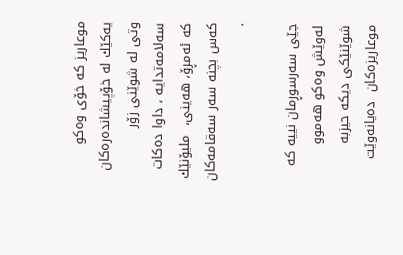موعاریز کە خۆی وەکو یەكێك لە خۆپیشاندەرەکان وتی لە شوێنی زۆر سەلامەتدایە ، داوا دەکات کە ئەمڕۆ، هەینی،  ملیۆنێك کەس بچنە سەر سەقامەکان .

جێی سەرسوڕمان نییە کە لەوێش وەکو هەموو شوێنێکی دیکە حیزبە موعاریزەکان  دەیانەوێت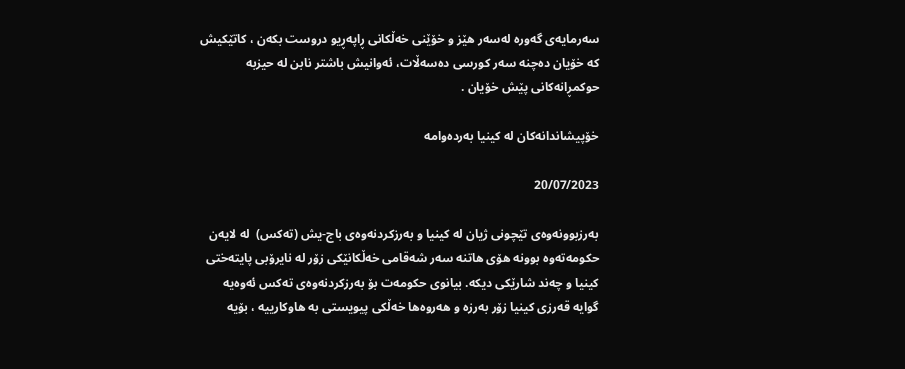سەرمایەی گەورە لەسەر هێز و خۆێنی خەڵكانی ڕاپەڕیو دروست بکەن ، کاتێکیش کە خۆیان دەچنە سەر کورسی دەسەڵات، ئەوانیش باشتر نابن لە حیزبە حوکمڕانەکانی پێش خۆیان .

خۆپیشاندانەکان لە کینیا بەردەوامە

20/07/2023

بەرزبوونەوەی تێچونی ژیان لە کینیا و بەرزکردنەوەی باج-یش (تەکس)  لە لایەن حکومەتەوە بوونە هۆی هاتنە سەر شەقامی خەڵکانێکی زۆر لە نایرۆبی پایتەختی کینیا و چەند شارێکی دیکە. بیانوی حکومەت بۆ بەرزکردنەوەی تەکس ئەوەیە گوایە قەرزی کینیا زۆر بەرزە و هەروەها خەڵکی پیویستی بە هاوکارییە ، بۆیە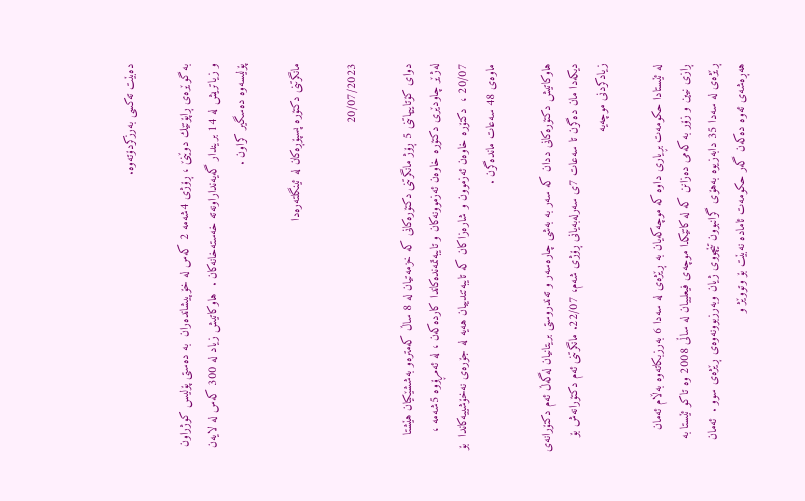دەبێت تەکسی بەرزکردۆتەوە.

بە گوێرەی ڕاپۆتێك دوێنێ ، ڕۆژی 4شەمە 2 کەس لە خۆپیشاندەران  بە دەستی پۆلیس کوژراون و زیاتریش لە 14 بریندار گەیەنداراونەتە خەستەخانەکان .  هاوکاتیش زیاد لە 300 کەس لە لایەن پۆلیسەوە دەسگیر کراون .

مانگرتنی دکتۆرە پسپۆڕەکان لە ئینگلتەرەدا

20/07/2023

دوای کۆتاییهاتنی 5 ڕۆژ مانگرتنی دکتۆرەکانی کە خزمەتیان لە 8 ساڵ کەمترەو بەششێکیان هێشتا لەژێر چاودێری دکتۆرە خاوەن ئەزموونەکان و تایبەتمەندەکاندا کاردەکەن ، لە ئەمڕۆوە 5شەمە ، 20/07 ،  دکتۆرە خاوەن ئەزموون و شارەزاکان کە تایبەتندییان هەیە لە جۆرەی نەخۆشییەکاندا  بۆ ماوەی 48 سەعات ماندەگرن .

هاوکاتیش دکتۆرەکانی ددان کە سەر بە بەشی چارەسەر و تەندروستی بریتانیان لەگەڵ ئەم دکتۆرانەی دیکەدا مان دەگرن تا سەعات 7ی سەرلەبەیانی ڕۆژی شەم، 22/07. مانگرتنی ئەم دکتۆرانەش بۆ زیادکردنی موچەیە

لە ئێستادا حکومەت بڕیاری داوە کە موچەکەیان بە ڕێژەی لە سەدا 6 بەرزبکاتەوە بەڵام ئەمان ڕازی نیین و زۆر بە کەمی دەزانن کە لە کاتێکدا موچەی فیعلییان لە ساڵی 2008 وە تاکو ئێستا بە ڕێژەی لە سەدا 35 دابەزیوە بەهۆی گرانبوون تێچووی ژیان وبەرزبوونەوەی ڕێژەی سوو .  ئەمان هەڕەشەی ئەوە دەکەن گەر حکومەت ئامادە نەبێت بۆ وتووێژ و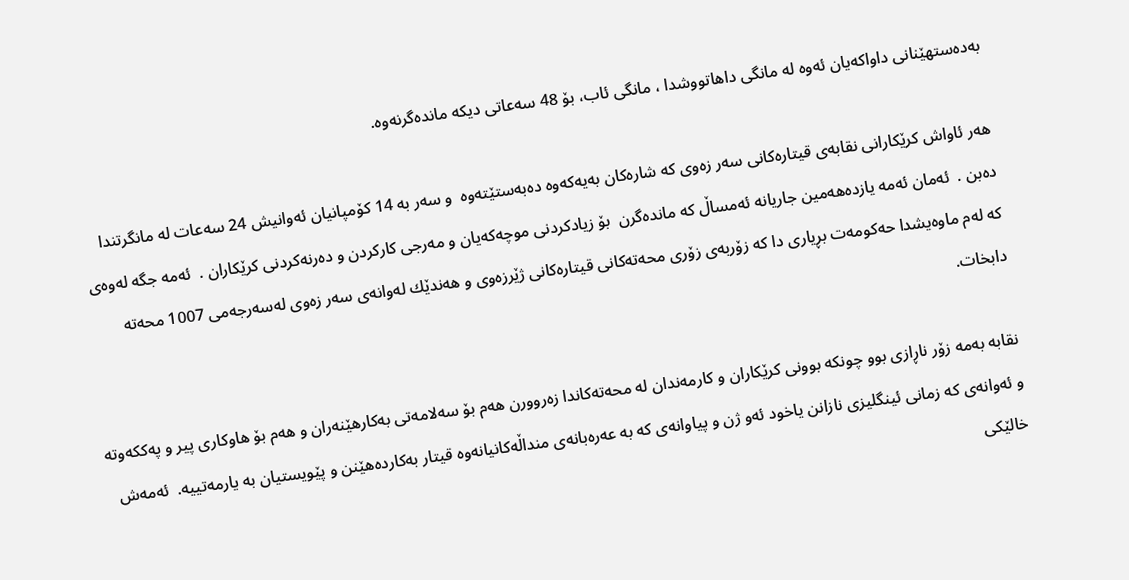بەدەستهێنانی داواکەیان ئەوە لە مانگی داهاتووشدا ، مانگی ئاب، بۆ 48 سەعاتی دیکە ماندەگرنەوە.

هەر ئاواش کرێکارانی نقابەی قیتارەکانی سەر زەوی کە شارەکان بەیەکەوە دەبەستێتەوە  و سەر بە 14 کۆمپانیان ئەوانیش 24 سەعات لە مانگرتندا دەبن .  ئەمان ئەمە یازدەهەمین جاریانە ئەمساڵ کە ماندەگرن  بۆ زیادکردنی موچەکەیان و مەرجی کارکردن و دەرنەکردنی کرێکاران .  ئەمە جگە لەوەی کە لەم ماوەیشدا حەکومەت بڕیاری دا کە زۆربەی زۆری محەتەکانی قیتارەکانی ژێرزەوی و هەندێك لەوانەی سەر زەوی لەسەرجەمی 1007 محەتە  دابخات.

نقابە بەمە زۆر ناڕازی بوو چونکە بوونی کرێکاران و کارمەندان لە محەتەکاندا زەروورن هەم بۆ سەلامەتی بەکارهێنەران و هەم بۆ هاوکاری پیر و پەکكەوتە و ئەوانەی کە زمانی ئینگلیزی نازانن یاخود ئەو ژن و پیاوانەی کە بە عەرەبانەی منداڵەکانیانەوە قیتار بەکاردەهێنن و پێویستیان بە یارمەتییە.  ئەمەش خالێکی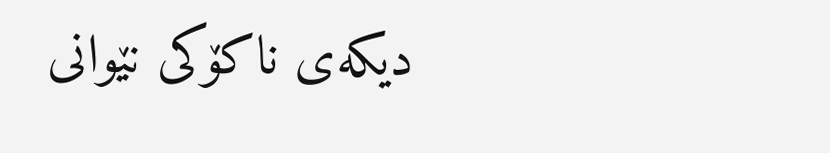دیکەی ناکۆکی نێوانی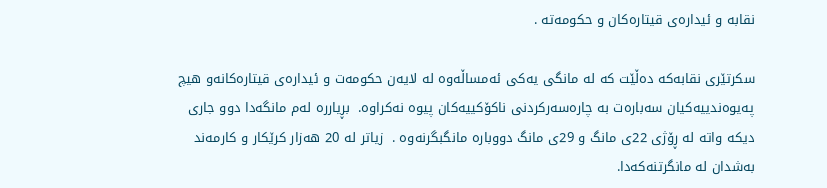نقابە و ئیدارەی قیتارەکان و حکومەتە .

سکرتێری نقابەکە دەڵێت کە لە مانگی یەکی ئەمساڵەوە لە لایەن حکومەت و ئیدارەی قیتارەکانەو هیچ پەیوەندییەکیان سەبارەت بە چارەسەرکردنی ناکۆکییەکان پیوە نەکراوە.  بڕیاررە لەم مانگەدا دوو جاری دیکە واتە لە ڕۆژی 22ی مانگ و 29ی مانگ دووبارە مانگبگرنەوە .  زیاتر لە 20 هەزار کرێکار و کارمەند بەشدان لە مانگرتنەکەدا.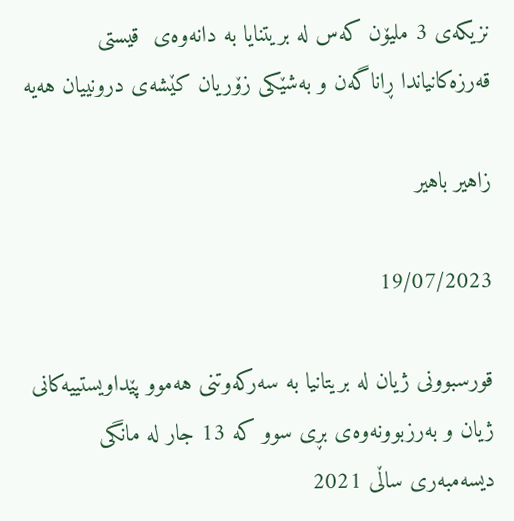نزیکەی 3 ملیۆن کەس لە بریتنایا بە دانەوەی  قیستی قەرزەکانیاندا ڕاناگەن و بەشێکی زۆریان کێشەی درونییان هەیە

زاهیر باهیر

19/07/2023

قورسبوونی ژیان لە بریتانیا بە سەرکەوتنی هەموو پێداویستییەکانی ژیان و بەرزبوونەوەی بڕی سوو کە 13 جار لە مانگی دیسەمبەری ساڵی 2021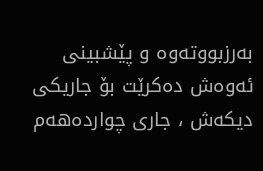بەرزبووتەوە و پێشبینی ئەوەش دەکرێت بۆ جاریکی دیکەش ، جاری چواردەهەم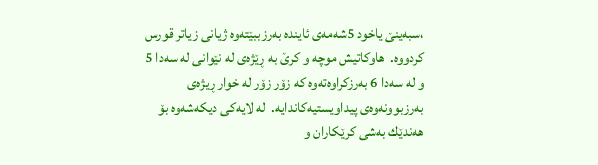،سبەینێ یاخود 5شەمەی ئایندە بەرزببێتەوە ژیانی زیاتر قورس کردووە.  هاوکاتیش موچە و کرێ بە ڕێژەی لە نێوانی لە سەدا 5 و لە سەدا 6 بەرزکراوەتەوە کە زۆر زۆر لە خوار ڕیژەی بەرزبوونەوەی پیداویستیەکاندایە.  لە لایەکی دیکەشەوە بۆ هەندێك بەشی کرێکاران و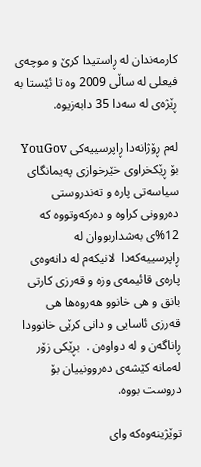کارمەندان لە ڕاستیدا کرێ و موچەی فیعلی لە ساڵی 2009 وە تا ئێستا بە ڕێژەی لە سەدا 35 دابەزیوە.

لەم ڕۆژانەدا ڕاپرسییەکی YouGov بۆ ڕێکخراوی خێرخوازی پەیمانگای سیاسەتی پارە و تەندروستی دەروونی کراوە و دەرکەوتووە کە 12%ی بەشداربووان لە ڕاپرسییەکەدا  لانیکەم لە دانەوەی پارەی قائیمەی وزە و قەرزی کارتی بانق و هی خانوو هەروەها هی قەرزی ئاسایی و دانی کرێی خانوودا ڕاناگەن و لە دواوەن .  بڕێکی زۆر لەمانە کێشەی دەروونییان بۆ دروست بووە.

توێژینەوەکە وای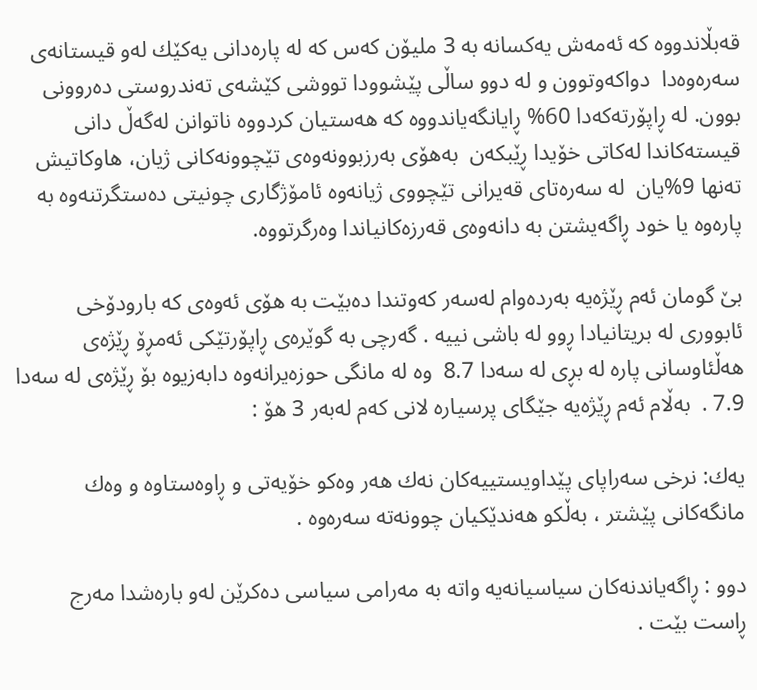قەبڵاندووە کە ئەمەش یەکسانە بە 3 ملیۆن کەس کە لە پارەدانی یەکێك لەو قیستانەی سەرەوەدا  دواکەوتوون و لە دوو ساڵی پێشوودا تووشی کێشەی تەندروستی دەروونی بوون. لە ڕاپۆرتەکەدا 60% ڕایانگەیاندووە کە هەستیان کردووە ناتوانن لەگەڵ دانی قیستەکاندا لەکاتی خۆیدا ڕێبکەن  بەهۆی بەرزبوونەوەی تێچوونەکانی ژیان، هاوکاتیش  تەنها 9%یان  لە سەرەتای قەیرانی تێچووی ژیانەوە ئامۆژگاری چونیتی دەستگرتنەوە بە پارەوە یا خود ڕاگەیشتن بە دانەوەی قەرزەکانیاندا وەرگرتووە.

بێ گومان ئەم ڕێژەیە بەردەوام لەسەر کەوتندا دەبێت بە هۆی ئەوەی کە بارودۆخی ئابووری لە بریتانیادا ڕوو لە باشی نییە . گەرچی بە گوێرەی ڕاپۆرتێکی ئەمڕۆ ڕێژەی هەڵئاوسانی پارە لە بڕی لە سەدا 8.7  وە لە مانگی حوزەیرانەوە دابەزیوە بۆ ڕێژەی لە سەدا 7.9 .  بەڵام ئەم ڕێژەیە جێگای پرسیارە لانی کەم لەبەر 3 هۆ :

یەك: نرخی سەراپای پێداویستییەکان نەك هەر وەکو خۆیەتی و ڕاوەستاوە و وەك مانگەکانی پێشتر ، بەڵکو هەندێکیان چوونەتە سەرەوە .

دوو : ڕاگەیاندنەکان سیاسیانەیە واتە بە مەرامی سیاسی دەکرێن لەو بارەشدا مەرج ڕاست بێت .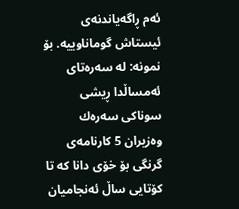ئەم ڕاگەیاندنەی ئیستاش گوماناوییە. بۆ نمونە: لە سەرەتای ئەمساڵدا ڕیشی سوناكی سەرەك وەزیران 5 کارنامەی گرنگی بۆ خۆی دانا کە تا کۆتایی ساڵ ئەنجامیان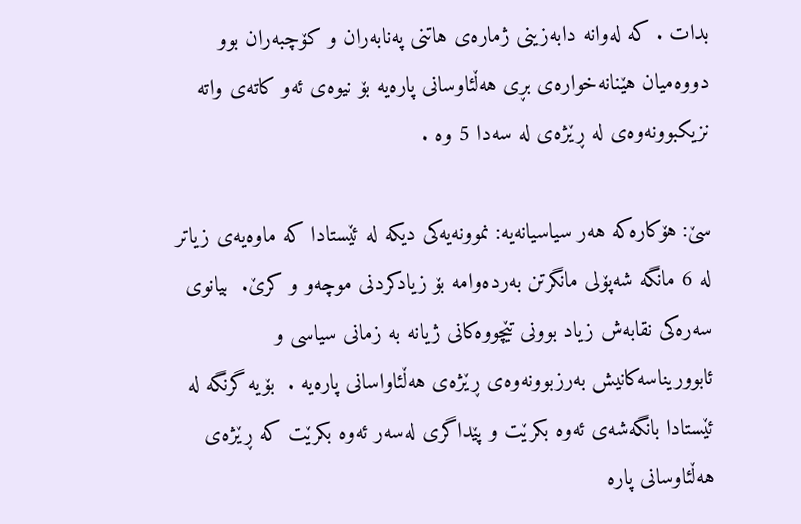بدات . کە لەوانە دابەزینی ژمارەی هاتنی پەنابەران و کۆچبەران بوو دووەمیان هێنانەخوارەی بڕی هەڵئاوسانی پارەیە بۆ نیوەی ئەو کاتەی واتە نزیكبوونەوەی لە ڕێژەی لە سەدا 5 وە .

سێ: هۆکارەکە هەر سیاسیانەیە: نموونەیەکی دیکە لە ئێستادا کە ماوەیەی زیاتر لە 6 مانگە شەپۆلی مانگرتن بەردەوامە بۆ زیادکردنی موچەو و کرێ.  بیانوی سەرەکی نقابەش زیاد بوونی تێچووەکانی ژیانە بە زمانی سیاسی و ئابووریناسەکانیش بەرزبوونەوەی ڕێژەی هەڵئاواسانی پارەیە .  بۆیە گرنگە لە ئێستادا بانگەشەی ئەوە بکرێت و پێداگری لەسەر ئەوە بکرێت کە ڕێژەی هەڵئاوسانی پارە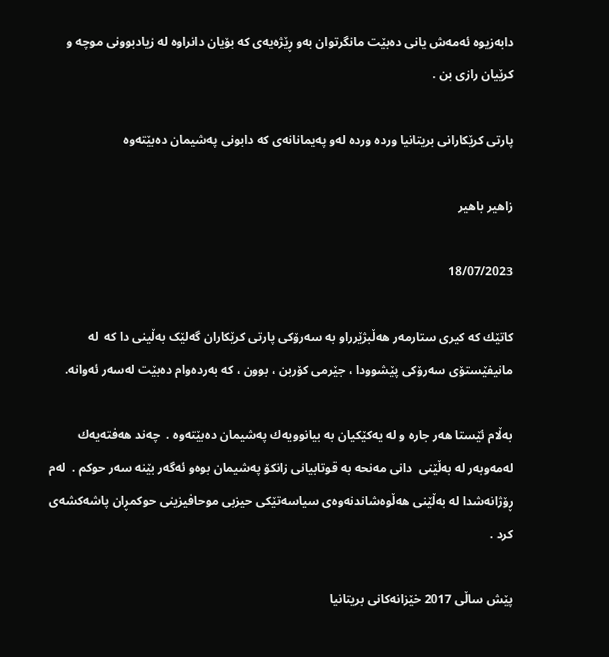دابەزیوە ئەمەش یانی دەبێت مانگرتوان بەو ڕێژەیەی کە بۆیان دانراوە لە زیادبوونی موچە و کرێیان رازی بن .

پارتی کرێکارانی بریتانیا وردە وردە لەو پەیمانانەی کە دابونی پەشیمان دەبێتەوە

زاهیر باهیر

18/07/2023

کاتێك کە کیری ستارمەر هەڵبژێرراو بە سەرۆکی پارتی کرێکاران گەلێک بەڵینی دا کە  لە مانیفێستۆی سەرۆکی پێشوودا ، جێرمی کۆربن ، بوون ، کە بەردەوام دەبێت لەسەر ئەوانە.

بەڵام ئێستا هەر جارە و لە یەکێکیان بە بیانوویەك پەشیمان دەبێتەوە .  چەند هەفتەیەك لەمەوبەر لە بەڵێنی  دانی مەنحە بە قوتابیانی زانکۆ پەشیمان بوەو ئەگەر بێنە سەر حوکم .  لەم ڕۆژانەشدا لە بەڵێنی هەڵوەشاندنەوەی سیاسەتێکی حیزبی موحافیزینی حوكمڕان پاشەکشەی کرد .

پێش ساڵی 2017 خێزانەکانی بریتانیا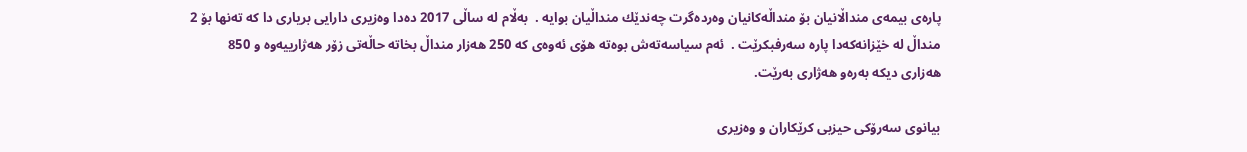پارەی بیمەی منداڵانیان بۆ منداڵەکانیان وەردەگرت چەندێك منداڵیان بوایە .  بەڵام لە ساڵی 2017 دەدا وەزیری دارایی بریاری دا کە تەنها بۆ 2 منداڵ لە خێزانەکەدا پارە سەرفبکرێت .  ئەم سیاسەتەش بوەتە هۆی ئەوەی کە 250 هەزار منداڵ بخاتە حاڵەتی زۆر هەژارییەوە و 850 هەزاری دیکە بەرەو هەژاری بەرێت.

بیانوی سەرۆکی حیزبی کرێکاران و وەزیری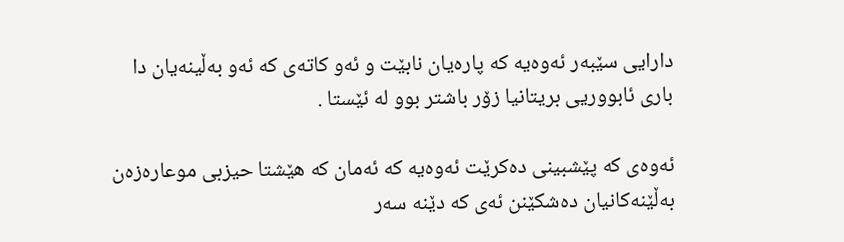دارایی سێبەر ئەوەیە کە پارەیان نابێت و ئەو کاتەی کە ئەو بەڵینەیان دا باری ئابووریی بریتانیا زۆر باشتر بوو لە ئێستا .

ئەوەی کە پێشبینی دەکرێت ئەوەیە کە ئەمان کە هێشتا حیزبی موعارەزەن بەڵێنەکانیان دەشکێنن ئەی کە دێنە سەر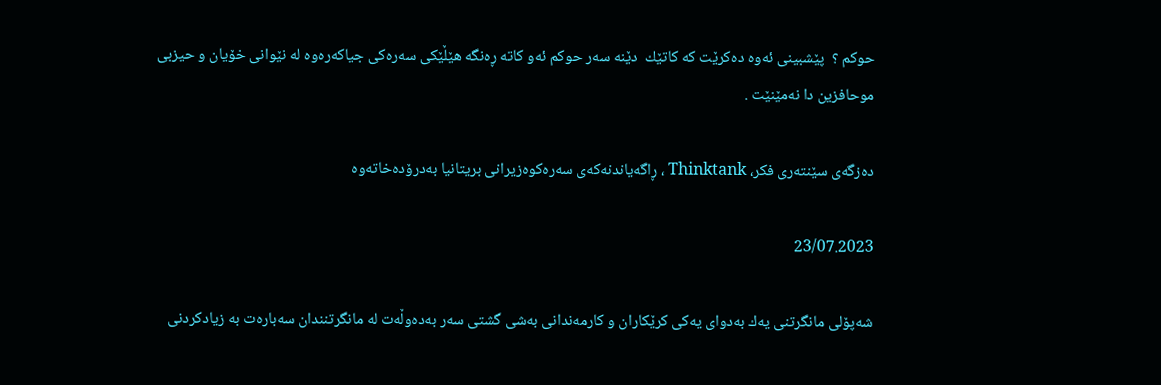حوکم ؟  پێشبینی ئەوە دەکرێت کە کاتێك  دێنە سەر حوکم ئەو کاتە ڕەنگە هێڵێکی سەرەکی جیاکەرەوە لە نێوانی خۆیان و حیزبی موحافزین دا نەمێنێت .

دەزگەی سێنتەری فکر، Thinktank ، ڕاگەیاندنەکەی سەرەكوەزیرانی بریتانیا بەدرۆدەخاتەوە

23/07.2023

شەپۆلی مانگرتنی یەك بەدوای یەکی کرێکاران و کارمەندانی بەشی گشتی سەر بەدەوڵەت لە مانگرتنندان سەبارەت بە زیادکردنی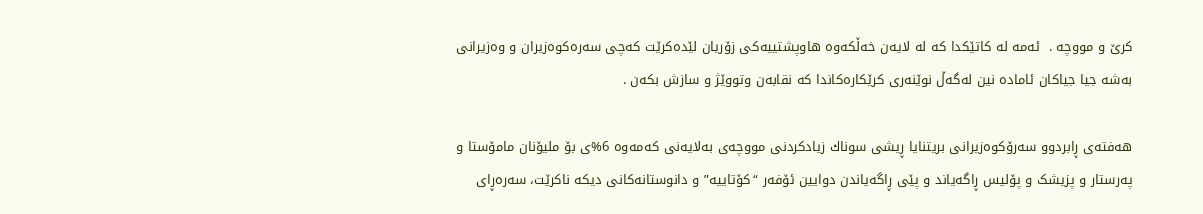کرێ و مووچە .  ئەمە لە کاتێکدا کە لە لایەن خەڵکەوە هاوپشتییەکی زۆریان لێدەکرێت کەچی سەرەکوەزیران و وەزیرانی بەشە جیا جیاکان ئامادە نین لەگەڵ نوێنەری کرێکارەکاندا کە نقابەن وتووێژ و سازش بکەن .

هەفتەی ڕابردوو سەرۆکوەزیرانی بریتنایا ڕیشی سوناك زیادکردنی مووچەی بەلایەنی کەمەوە 6%ی بۆ ملیۆنان مامۆستا و پەرستار و پزیشک و پۆلیس ڕاگەیاند و پێی ڕاگەیاندن دوایین ئۆفەر “کۆتاییە” و دانوستانەکانی دیکە ناکرێت، سەرەڕای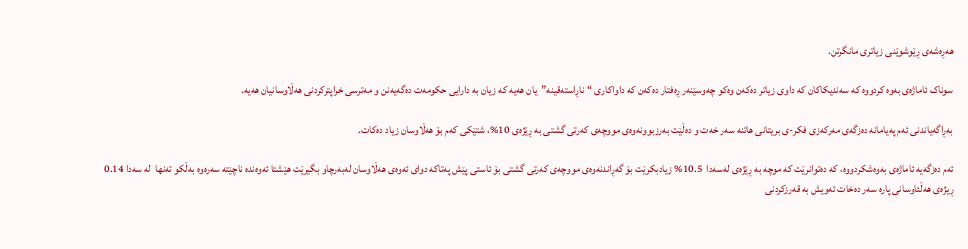هەڕەشەی ڕێوشوێنی زیاتری مانگرتن.

سوناک ئاماژەی بەوە کردووە کە سەندیکاکان کە داوی زیاتر دەکەن وەکو چەوسێنەر ڕەفتار دەکەن کە داواکاری “ناڕاستەقینە”یان هەیە کە زیان بە دارایی حکومەت دەگەیەنن و مەترسی خراپترکردنی هەڵاوسانیان هەیە.

بەڕاگەیاندنی ئەم پەیامانە دەزگەی مەرکەزی فکر-ی بریتانی هاتنە سەر خەت و دەڵێت بەرزبوونەوەی مووچەی کەرتی گشتی بە ڕێژەی 10%، شتێکی کەم بۆ هەڵاوسان زیاد دەکات.

ئەم دەزگەیە ئاماژەی بەوەشکردووە، کە دەتوانرێت کە موچە بە ڕێژەی لەسەدا  10.5% زیادبکرێت بۆ گەڕاندنەوەی مووچەی کەرتی گشتی بۆ ئاستی پێش پەتاکە دوای ئەوەی هەڵاوسان لەبەرچاو بگیرێت هێشتا ئەوەندە ناچێتە سەرەوە بەڵکو تەنها  لە سەدا 0.14 ڕیژەی هەڵئاوسانی پارە سەر دەخات ئەویش بە قەرزکردنی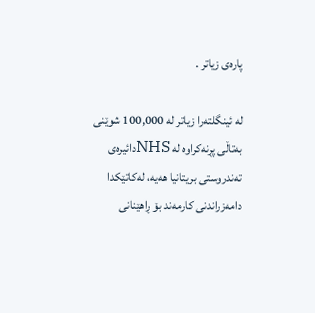پارەی زیاتر .

لە ئینگلتەرا زیاتر لە 100,000 شوێنی بەتاڵی پڕنەکراوە لە NHSدائیرەی تەندروستی بریتانیا هەیە، لەکاتێکدا دامەزراندنی کارمەند بۆ ڕاهێنانی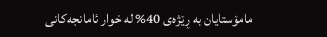مامۆستایان بە ڕێژەی 40% لە خوار ئامانجەکانی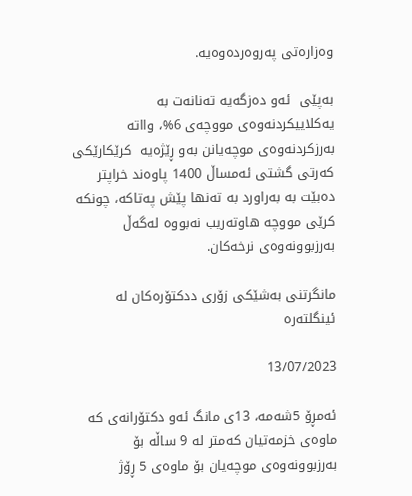وەزارەتی پەروەردەوەیە.

بەپێی  ئەو دەزگەیە تەنانەت بە یەکلاییکردنەوەی مووچەی 6%، وااتە بەرزکردنەوەی موچەیانن بەو ڕێژەیە  کرێکارێکی کەرتی گشتی ئەمساڵ 1400 پاوەند خراپتر دەبێت بە بەراورد بە تەنها پێش پەتاکە، چونکە کرێی مووچە هاوتەریب نەبووە لەگەڵ بەرزبوونەوەی نرخەکان.

مانگرتنی بەشێکی زۆری ددکتۆرەکان لە ئینگلتەرە

13/07/2023

ئەمڕۆ 5شەمە، 13ی مانگ ئەو دکتۆرانەی کە ماوەی خزمەتیان کەمتر لە 9 ساڵە بۆ بەرزبوونەوەی موچەیان بۆ ماوەی 5 ڕۆژ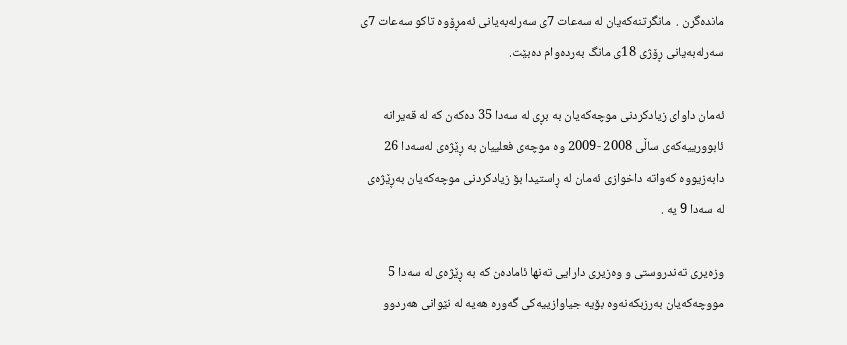ماندەگرن .  مانگرتنەکەیان لە سەعات 7ی سەرلەبەیانی ئەمڕۆوە تاکو سەعات 7ی سەرلەبەیانی ڕۆژی 18ی مانگ بەردەوام دەبێت.

ئەمان داوای زیادکردنی موچەکەیان بە بڕی لە سەدا 35 دەکەن کە لە قەیرانە ئابوورییەکەی ساڵی 2008 -2009 وە موچەی فعلییان بە ڕێژەی لەسەدا 26 دابەزیووە کەواتە داخوازی ئەمان لە ڕاستیدا بۆ زیادکردنی موچەکەیان بەڕێژەی لە سەدا 9 یە .

وزەیری تەندروستی و وەزیری دارایی تەنها ئامادەن کە بە ڕێژەی لە سەدا 5 مووچەکەیان بەرزبکەنەوە بۆیە جیاوازییەکی گەورە هەیە لە نێوانی هەردوو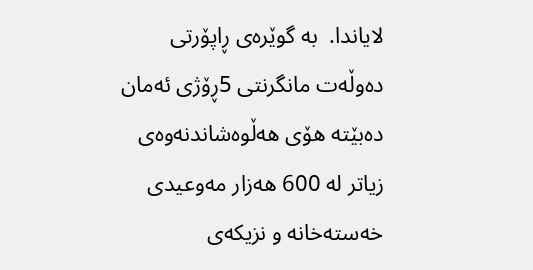لایاندا.  بە گوێرەی ڕاپۆرتی دەوڵەت مانگرنتی 5ڕۆژی ئەمان دەبێتە هۆی هەڵوەشاندنەوەی زیاتر لە 600 هەزار مەوعیدی خەستەخانە و نزیکەی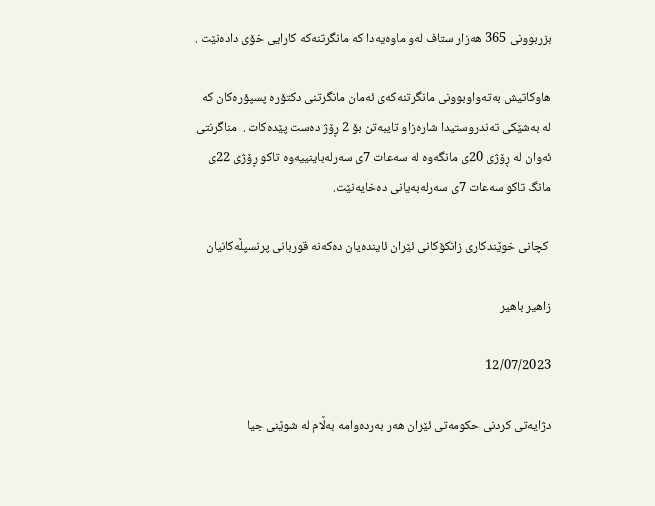بزربوونی 365 هەزار ستاف لەو ماوەیەدا کە مانگرتنەکە کارایی خۆی دادەنێت .

هاوکاتیش بەتەواوبوونی مانگرتنەکەی ئەمان مانگرتنی دکتۆرە پسپۆرەکان کە لە بەشێکی تەندروستیدا شارەزاو تایبەتن بۆ 2 ڕۆژ دەست پێدەکات .  مناگرنتی ئەوان لە ڕۆژی 20ی مانگەوە لە سەعات 7ی سەرلەباینییەوە تاکو ڕۆژی 22ی مانگ تاکو سەعات 7ی سەرلەبەیانی دەخایەنێت.

 کچانی خوێندکاری زانکۆکانی ئێران ئایندەیان دەکەنە قوربانی پرنسپڵەکانیان

زاهیر باهیر

12/07/2023

دژایەتی کردنی حکومەتی ئێران هەر بەردەوامە بەڵام لە شوێنی جیا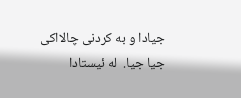جیادا و بە کردنی چالااکی جیا جیا.  لە ئیستادا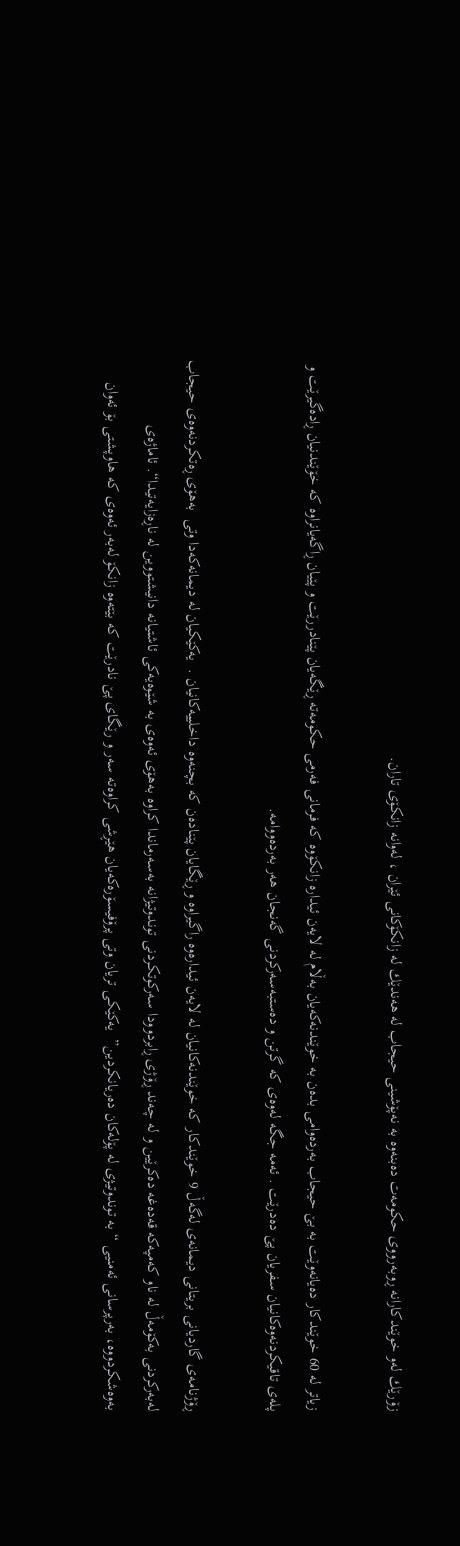زۆرێك لەو خوێندکارانە ڕوبەرووی حکومەت دەبنەوە بە نەپۆشینی حیجاب لە هەندێك لە زانکۆکانی ئێران ، لەوانە زانکۆی تاران.

زیاتر لە 60 خوێندکار دەیانەوێت بە بێ حیجاب بەردەوامی بدەن بە خوێندنەکەیان بەڵام لە لایەن ئیدارە زانکۆوە کە فرمانی فەرمی حکومەتە ڕێگەیان پێنادررێت و پێیان ڕاگەیانراوە کە خۆێندنیان ڕادەگیرێت و پلەی تاقیکردنەوەکانیان سفریان پێ دەدرێت . ئەمە جگە لەوەی کە گرتن و دەستبەسەرکردنی گەنجان هەر بەردەووامە.

ڕۆژنامەی گاردیانی بریتانی دیمانەی لەگەڵ 9 خوێندکار کە خوێندنەکانیان لە لایەن ئیدارەوە راگیراوە و ڕێگایان پێنادەن کە بچنەوە داخلییەکانیان .  یەکێکیان لە دیمانەکەدا وتی  بەهۆی ڕەتکردنەوەی حیجاب لەبەرکردنی بەکۆمەڵ لە ناو کەمپەکە قەدەغە دەکرێین و لە چەند ڕۆژی ڕابردوودا سەرکوتکردنی توندوتیژانە بەسەرماندا کراوە بەهۆی ئەوەی بە شێوەیەکی ئاشتیانە دانیشتووین لە ناڕەزایەتیدا“. ئاماژەی بەوەشکردووە، بەرپرسانی ئەمنیی “بە توندوتیژی لە پۆلەکان دەریانکردین”  یەکێکی تریان وتی پرۆفیسۆرەکەیان هێڕشی کراوەتە سەر و رێگای پێ نادرێت کە بێتەوە زانکۆ لەبەر ئەوەی کە هاوپشتی بۆ ئەوان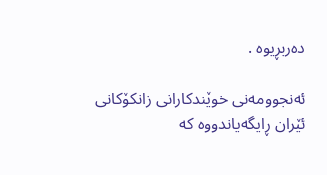دەربڕیوە .

ئەنجوومەنی خوێندکارانی زانکۆکانی ئێران ڕایگەیاندووە کە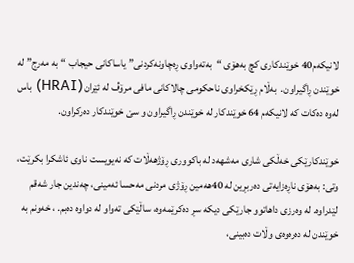لانیکەم40 خوێندکاری کچ بەهۆی “بەتەواوی ڕەچاونەکردنی” یاساکانی حیجاب “بە مەرج” لە خوێندن ڕاگیراون.  بەڵام ڕێکخراوی ناحکومی چالاکانی مافی مرۆڤ لە ئێران (HRAI) باس لەوە دەکات کە لانیکەم 64 خوێندکار لە خوێندن ڕاگیراون و سێ خوێندکار دەرکراون.

خوێندکارێکی خەڵکی شاری مەشهەد لە باکووری ڕۆژهەڵات کە نەیویست ناوی ئاشکرا بکرێت، وتی: بەهۆی ناڕەزایەتی دەربڕین لە 40هەمین ڕۆژی مردنی مەحسا ئەمینی، چەندین جار شەقم لێدراوە. لە وەرزی داهاتوو جارێکی دیکە سڕ دەکرێمەوە، ساڵێکی تەواو لە دواوە دەبم. ، خەونم بە خوێندن لە دەرەوەی وڵات دەبینی،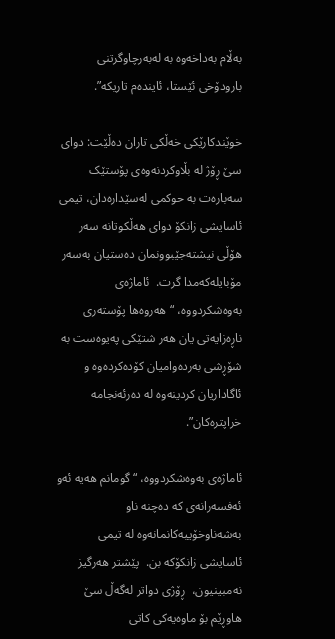بەڵام بەداخەوە بە لەبەرچاوگرتنی بارودۆخی ئێستا، ئایندەم تاریکە”.

خوێندکارێکی خەڵکی تاران دەڵێت: دوای سێ ڕۆژ لە بڵاوکردنەوەی پۆستێک سەبارەت بە حوکمی لەسێدارەدان، تیمی ئاسایشی زانکۆ دوای هەڵکوتانە سەر هۆڵی نیشتەجێبوونمان دەستیان بەسەر مۆبایلەکەمدا گرت.  ئاماژەی بەوەشکردووە، “هەروەها پۆستەری ناڕەزایەتی یان هەر شتێکی پەیوەست بە شۆڕشی بەردەوامیان کۆدەکردەوە و ئاگاداریان کردینەوە لە دەرئەنجامە خراپترەکان”.

ئاماژەی بەوەشکردووە، “گومانم هەیە ئەو ئەفسەرانەی کە دەچنە ناو بەشەناوخۆییەکانمانەوە لە تیمی ئاسایشی زانکۆکە بن.  پێشتر هەرگیز نەمبینیون،  ڕۆژی دواتر لەگەڵ سێ هاوڕێم بۆ ماوەیەکی کاتی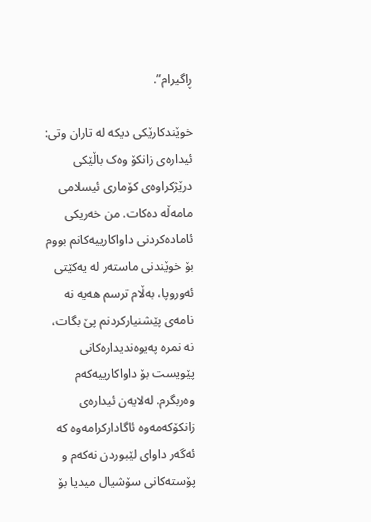ڕاگیرام”.

خوێندکارێکی دیکە لە تاران وتی: ئیدارەی زانکۆ وەک باڵێکی درێژکراوەی کۆماری ئیسلامی مامەڵە دەکات. من خەریکی ئامادەکردنی داواکارییەکانم بووم بۆ خوێندنی ماستەر لە یەکێتی ئەوروپا، بەڵام ترسم هەیە نە نامەی پێشنیارکردنم پێ بگات، نە نمرە پەیوەندیدارەکانی پێویست بۆ داواکارییەکەم وەربگرم. لەلایەن ئیدارەی زانکۆکەمەوە ئاگادارکرامەوە کە ئەگەر داوای لێبوردن نەکەم و پۆستەکانی سۆشیال میدیا بۆ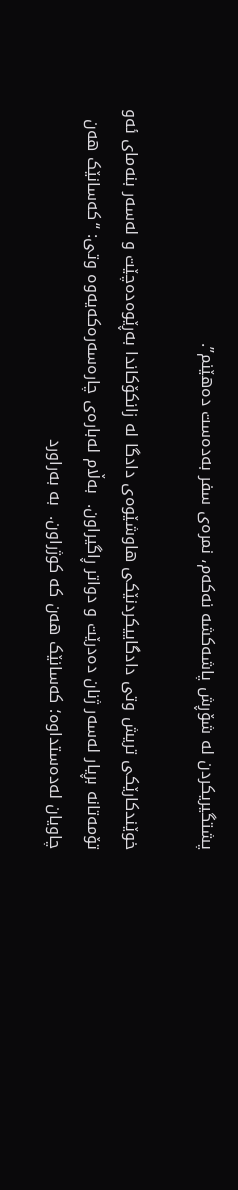پشتگیریکردن لە شۆڕش پاشەکشە نەکەم، نمرەی سفر بەدەست دەهێنم”.

خوێندکارێکی تریش وتی دادگاییکردنێکی هاوشێوەی دادگا لە زانکۆکاندا بەڕێوەدەچێت و لەسەر بنەمای ئەو تۆمەتانە بڕیار لەسەر ژنان دەدرێت و دواتر ڕاگیراون.  بەڵام لەبارەی چارەسەرەکەیەوە وتی: “کەسانێک هەن چاویان لەدەستداوە؛ کەسانێک هەن کە کوژراون.  بە بەراورد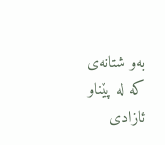بەو شتانەی کە لە پێناو ئازادی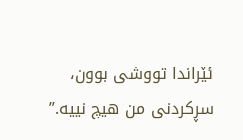ئێراندا تووشی بوون، سڕکردنی من هیچ نییە.”